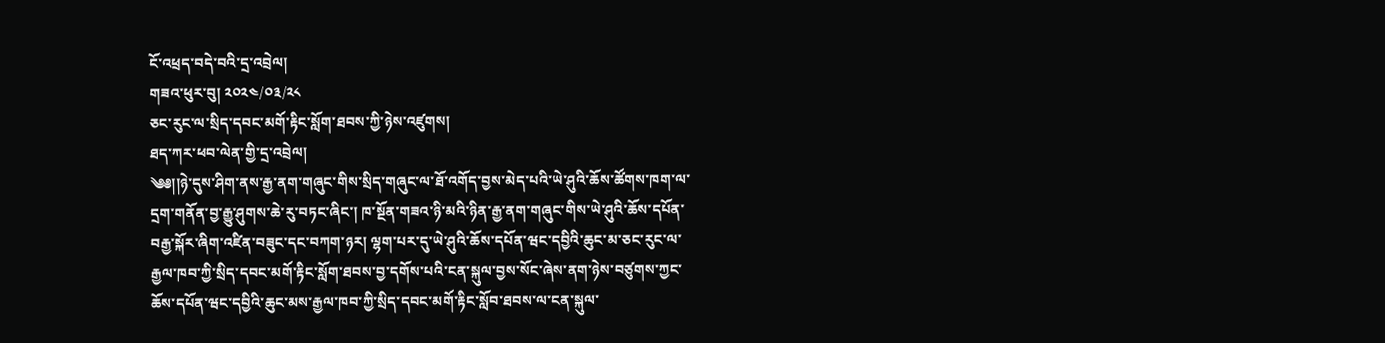ངོ་འཕྲད་བདེ་བའི་དྲ་འབྲེལ།
གཟའ་ཕུར་བུ། ༢༠༢༤/༠༣/༢༨
ཅང་རུང་ལ་སྲིད་དབང་མགོ་རྟིང་སློག་ཐབས་ཀྱི་ཉེས་འཛུགས།
ཐད་ཀར་ཕབ་ལེན་གྱི་དྲ་འབྲེལ།
༄༅།།ཉེ་དུས་ཤིག་ནས་རྒྱ་ནག་གཞུང་གིས་སྲིད་གཞུང་ལ་ཐོ་འགོད་བྱས་མེད་པའི་ཡེ་ཤུའི་ཆོས་ཚོགས་ཁག་ལ་དྲག་གནོན་བྱ་རྒྱུ་ཤུགས་ཆེ་རུ་བཏང་ཞིང་། ཁ་སྔོན་གཟའ་ཉི་མའི་ཉིན་རྒྱ་ནག་གཞུང་གིས་ཡེ་ཤུའི་ཆོས་དཔོན་བརྒྱ་སྐོར་ཞིག་འཛིན་བཟུང་དང་བཀག་ཉར། ལྷག་པར་དུ་ཡེ་ཤུའི་ཆོས་དཔོན་ཝང་དབྱིའི་ཆུང་མ་ཅང་རུང་ལ་རྒྱལ་ཁབ་ཀྱི་སྲིད་དབང་མགོ་རྟིང་སློག་ཐབས་བྱ་དགོས་པའི་ངན་སྐུལ་བྱས་སོང་ཞེས་ནག་ཉེས་བཙུགས་ཀྱང་ཆོས་དཔོན་ཝང་དབྱིའི་ཆུང་མས་རྒྱལ་ཁབ་ཀྱི་སྲིད་དབང་མགོ་རྟིང་སློབ་ཐབས་ལ་ངན་སྐུལ་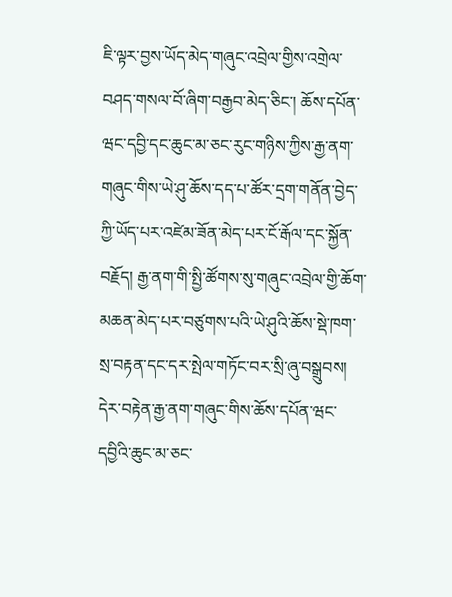ཇི་ལྟར་བྱས་ཡོད་མེད་གཞུང་འབྲེལ་གྱིས་འགྲེལ་བཤད་གསལ་བོ་ཞིག་བརྒྱབ་མེད་ཅིང་། ཆོས་དཔོན་ཝང་དབྱི་དང་ཆུང་མ་ཅང་རུང་གཉིས་ཀྱིས་རྒྱ་ནག་གཞུང་གིས་ཡེ་ཤུ་ཆོས་དད་པ་ཚོར་དྲག་གནོན་བྱེད་ཀྱི་ཡོད་པར་འཛེམ་ཟོན་མེད་པར་ངོ་རྒོལ་དང་སྐྱོན་བརྗོད། རྒྱ་ནག་གི་སྤྱི་ཚོགས་སུ་གཞུང་འབྲེལ་གྱི་ཆོག་མཆན་མེད་པར་བཙུགས་པའི་ཡེ་ཤུའི་ཆོས་སྡེ་ཁག་སྲ་བརྟན་དང་དར་སྤེལ་གཏོང་བར་སྲི་ཞུ་བསྒྲུབས། དེར་བརྟེན་རྒྱ་ནག་གཞུང་གིས་ཆོས་དཔོན་ཝང་དབྱིའི་ཆུང་མ་ཅང་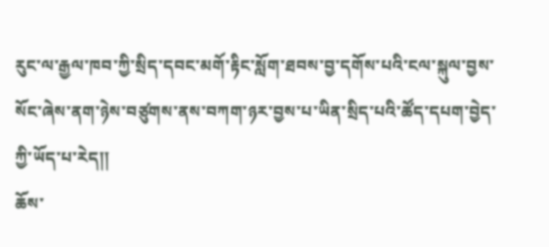རུང་ལ་རྒྱལ་ཁབ་ཀྱི་སྲིད་དབང་མགོ་རྟིང་སློག་ཐབས་བྱ་དགོས་པའི་ངལ་སྐུལ་བྱས་སོང་ཞེས་ནག་ཉེས་བཙུགས་ནས་བཀག་ཉར་བྱས་པ་ཡིན་སྲིད་པའི་ཚོད་དཔག་བྱེད་ཀྱི་ཡོད་པ་རེད།།
ཆོས་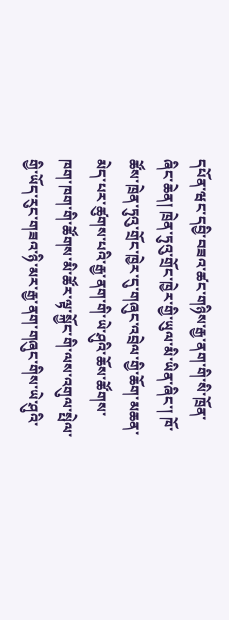དཔོན་ཝང་དབྱི་བཟའ་ཚང་གཉིས་རྒྱ་ནག་གི་སི་ཁྲོན་ཞིང་ཆེན། ཁྲེན་ཏུའུ་གྲོང་ཁྱེར་གྱི་ཡུལ་མི་ཡིན་ཞིང་། ཁོ་ཚོས་ཁྲེན་ཏུའུ་གྲོང་ཁྱེར་དུ་གཞུང་འབྲེལ་གྱི་ཆོག་མཆན་མེད་པར་ཚུགས་པའི་རྒྱ་ནག་གི་ཡེ་ཤུའི་ཆོས་ཚོགས་ཁག་ཁག་གི་ཚོགས་མི་ཚོར་ལྟ་སྐྱོང་གི་ལས་འགུལ་སྤེལ་གྱི་ཡོད་རུང་གཟའ་ཉི་མར་རྒྱ་ནག་གཞུང་གིས་ཡེ་ཤུའི་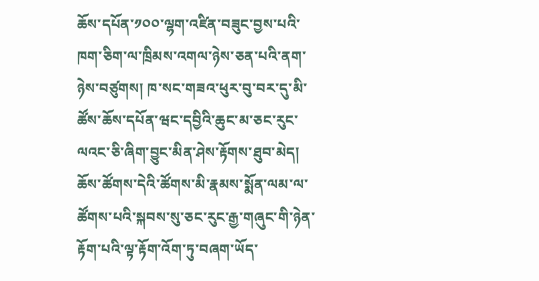ཆོས་དཔོན་༡༠༠་ལྷག་འཛིན་བཟུང་བྱས་པའི་ཁག་ཅིག་ལ་ཁྲིམས་འགལ་ཉེས་ཅན་པའི་ནག་ཉེས་བཙུགས། ཁ་སང་གཟའ་ཕུར་བུ་བར་དུ་མི་ཚོས་ཆོས་དཔོན་ཝང་དབྱིའི་ཆུང་མ་ཅང་རུང་ལའང་ཅི་ཞིག་བྱུང་མིན་ཤེས་རྟོགས་ཐུབ་མེད། ཆོས་ཚོགས་དེའི་ཚོགས་མི་རྣམས་སྨོན་ལམ་ལ་ཚོགས་པའི་སྐབས་སུ་ཅང་རུང་རྒྱ་གཞུང་གི་ཉེན་རྟོག་པའི་ལྟ་རྟོག་འོག་ཏུ་བཞག་ཡོད་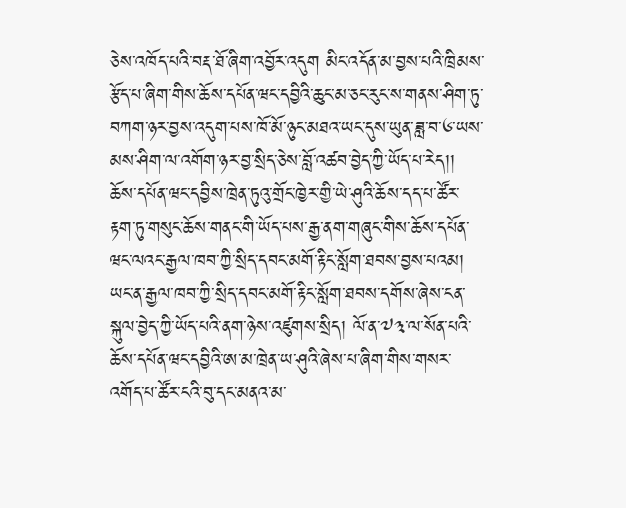ཅེས་འཁོད་པའི་བརྡ་ཐོ་ཞིག་འབྱོར་འདུག མིང་འདོན་མ་བྱས་པའི་ཁྲིམས་རྩོད་པ་ཞིག་གིས་ཆོས་དཔོན་ཝང་དབྱིའི་ཆུང་མ་ཅང་རུང་ས་གནས་ཤིག་ཏུ་བཀག་ཉར་བྱས་འདུག་པས་ཁོ་མོ་ཉུང་མཐའ་ཡང་དུས་ཡུན་ཟླ་བ་༦་ཡས་མས་ཤིག་ལ་འགོག་ཉར་བྱ་སྲིད་ཅེས་བློ་འཚབ་བྱེད་ཀྱི་ཡོད་པ་རེད།།
ཆོས་དཔོན་ཝང་དབྱིས་ཁྲེན་ཏུའུ་གྲོང་ཁྱེར་གྱི་ཡེ་ཤུའི་ཆོས་དད་པ་ཚོར་རྟག་ཏུ་གསུང་ཆོས་གནང་གི་ཡོད་པས་རྒྱ་ནག་གཞུང་གིས་ཆོས་དཔོན་ཝང་ལའང་རྒྱལ་ཁབ་ཀྱི་སྲིད་དབང་མགོ་རྟིང་སློག་ཐབས་བྱས་པའམ། ཡང་ན་རྒྱལ་ཁབ་ཀྱི་སྲིད་དབང་མགོ་རྟིང་སློག་ཐབས་དགོས་ཞེས་ངན་སྐུལ་བྱེད་ཀྱི་ཡོད་པའི་ནག་ཉེས་འཛུགས་སྲིད། ལོ་ན་༧༣་ལ་སོན་པའི་ཆོས་དཔོན་ཝང་དབྱིའི་ཨ་མ་ཁྲེན་ཡ་ཤུའི་ཞེས་པ་ཞིག་གིས་གསར་འགོད་པ་ཚོར་ངའི་བུ་དང་མནའ་མ་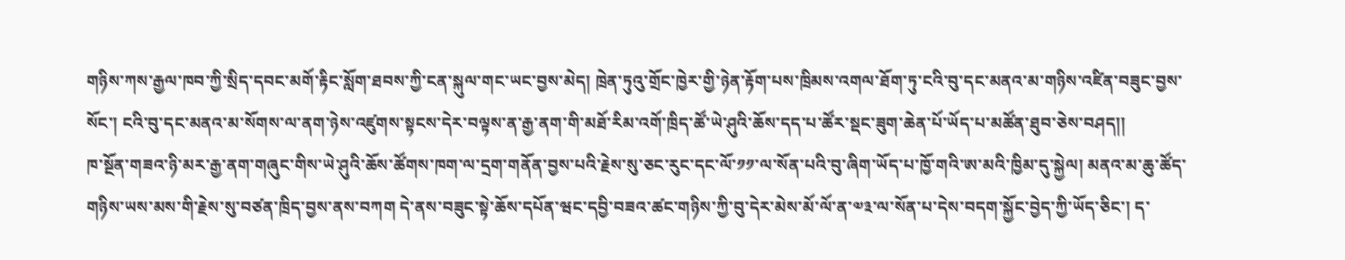གཉིས་ཀས་རྒྱལ་ཁབ་ཀྱི་སྲིད་དབང་མགོ་རྟིང་སློག་ཐབས་ཀྱི་ངན་སྐུལ་གང་ཡང་བྱས་མེད། ཁྲེན་ཏུའུ་གྲོང་ཁྱེར་གྱི་ཉེན་རྟོག་པས་ཁྲིམས་འགལ་ཐོག་ཏུ་ངའི་བུ་དང་མནའ་མ་གཉིས་འཛིན་བཟུང་བྱས་སོང་། ངའི་བུ་དང་མནའ་མ་སོགས་ལ་ནག་ཉེས་འཛུགས་སྟངས་དེར་བལྟས་ན་རྒྱ་ནག་གི་མཐོ་རིམ་འགོ་ཁྲིད་ཚོ་ཡེ་ཤུའི་ཆོས་དད་པ་ཚོར་སྡང་ཟུག་ཆེན་པོ་ཡོད་པ་མཚོན་ཐུབ་ཅེས་བཤད།།
ཁ་སྔོན་གཟའ་ཉི་མར་རྒྱ་ནག་གཞུང་གིས་ཡེ་ཤུའི་ཆོས་ཚོགས་ཁག་ལ་དྲག་གནོན་བྱས་པའི་རྗེས་སུ་ཅང་རུང་དང་ལོ་༡༡་ལ་སོན་པའི་བུ་ཞིག་ཡོད་པ་ཁྱོ་གའི་ཨ་མའི་ཁྱིམ་དུ་སྐྱེལ། མནའ་མ་ཆུ་ཚོད་གཉིས་ཡས་མས་གི་རྗེས་སུ་བཙན་ཁྲིད་བྱས་ནས་བཀག དེ་ནས་བཟུང་སྟེ་ཆོས་དཔོན་ཝང་དབྱི་བཟའ་ཚང་གཉིས་ཀྱི་བུ་དེར་མེས་མོ་ལོ་ན་༧༣་ལ་སོན་པ་དེས་བདག་སྐྱོང་བྱེད་ཀྱི་ཡོད་ཅིང་། ད་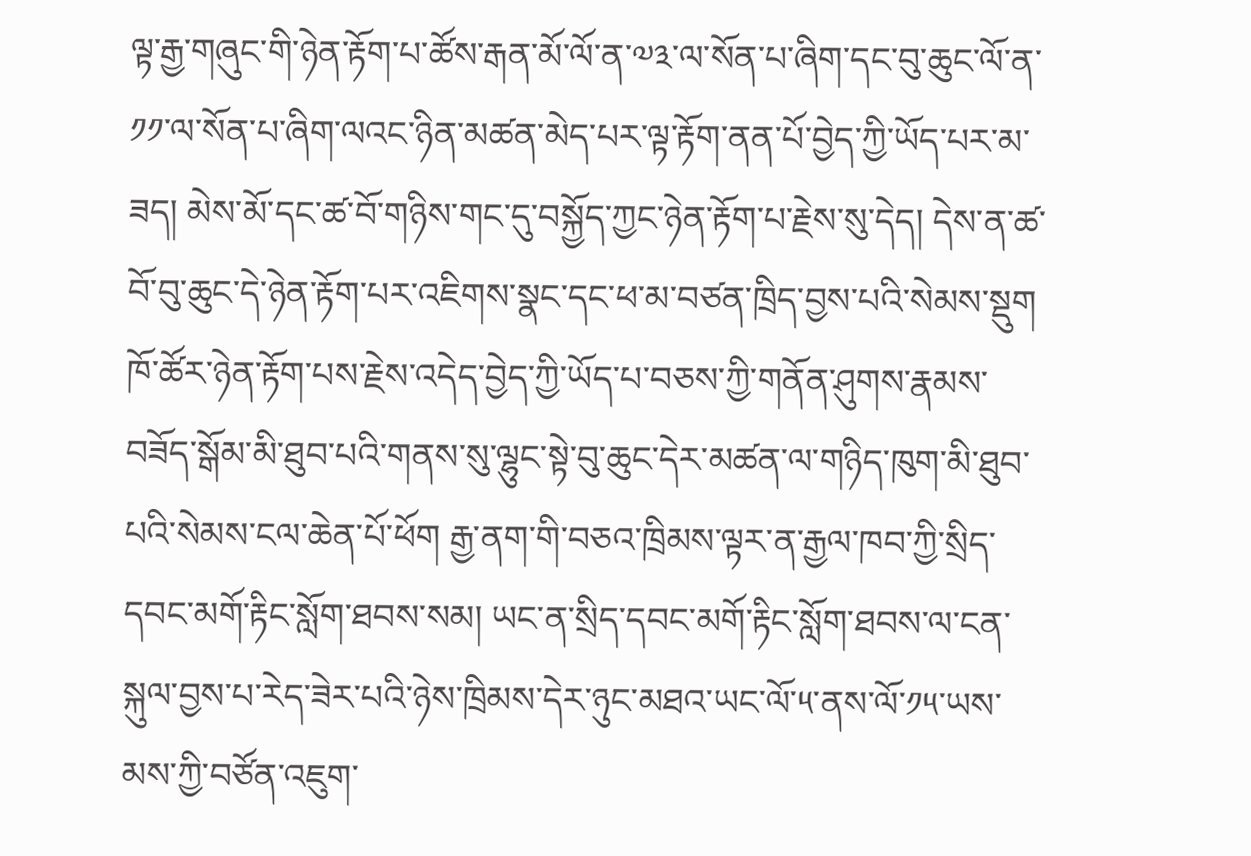ལྟ་རྒྱ་གཞུང་གི་ཉེན་རྟོག་པ་ཚོས་རྒན་མོ་ལོ་ན་༧༣་ལ་སོན་པ་ཞིག་དང་བུ་ཆུང་ལོ་ན་༡༡་ལ་སོན་པ་ཞིག་ལའང་ཉིན་མཚན་མེད་པར་ལྟ་རྟོག་ནན་པོ་བྱེད་ཀྱི་ཡོད་པར་མ་ཟད། མེས་མོ་དང་ཚ་བོ་གཉིས་གང་དུ་བསྐྱོད་ཀྱང་ཉེན་རྟོག་པ་རྗེས་སུ་དེད། དེས་ན་ཚ་བོ་བུ་ཆུང་དེ་ཉེན་རྟོག་པར་འཇིགས་སྣང་དང་ཕ་མ་བཙན་ཁྲིད་བྱས་པའི་སེམས་སྡུག ཁོ་ཚོར་ཉེན་རྟོག་པས་རྗེས་འདེད་བྱེད་ཀྱི་ཡོད་པ་བཅས་ཀྱི་གནོན་ཤུགས་རྣམས་བཟོད་སྒོམ་མི་ཐུབ་པའི་གནས་སུ་ལྷུང་སྟེ་བུ་ཆུང་དེར་མཚན་ལ་གཉིད་ཁུག་མི་ཐུབ་པའི་སེམས་ངལ་ཆེན་པོ་ཕོག རྒྱ་ནག་གི་བཅའ་ཁྲིམས་ལྟར་ན་རྒྱལ་ཁབ་ཀྱི་སྲིད་དབང་མགོ་རྟིང་སློག་ཐབས་སམ། ཡང་ན་སྲིད་དབང་མགོ་རྟིང་སློག་ཐབས་ལ་ངན་སྐུལ་བྱས་པ་རེད་ཟེར་པའི་ཉེས་ཁྲིམས་དེར་ཉུང་མཐའ་ཡང་ལོ་༥་ནས་ལོ་༡༥་ཡས་མས་ཀྱི་བཙོན་འཇུག་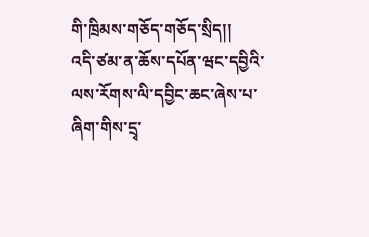གི་ཁྲིམས་གཅོད་གཅོད་སྲིད།།
འདི་ཙམ་ན་ཆོས་དཔོན་ཝང་དབྱིའི་ལས་རོགས་ལི་དབྱིང་ཆང་ཞེས་པ་ཞིག་གིས་དྲྭ་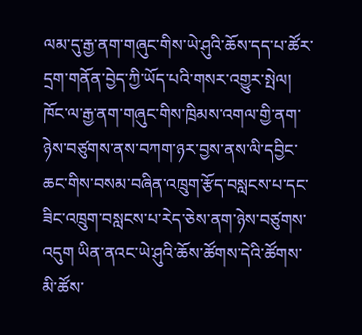ལམ་དུ་རྒྱ་ནག་གཞུང་གིས་ཡེ་ཤུའི་ཆོས་དད་པ་ཚོར་དྲག་གནོན་བྱེད་ཀྱི་ཡོད་པའི་གསར་འགྱུར་སྤེལ། ཁོང་ལ་རྒྱ་ནག་གཞུང་གིས་ཁྲིམས་འགལ་གྱི་ནག་ཉེས་བཙུགས་ནས་བཀག་ཉར་བྱས་ནས་ལི་དབྱིང་ཆང་གིས་བསམ་བཞིན་འཁྲུག་རྩོད་བསླངས་པ་དང་ཟིང་འཁྲུག་བསླངས་པ་རེད་ཅེས་ནག་ཉེས་བཙུགས་འདུག ཡིན་ནའང་ཡེ་ཤུའི་ཆོས་ཚོགས་དེའི་ཚོགས་མི་ཚོས་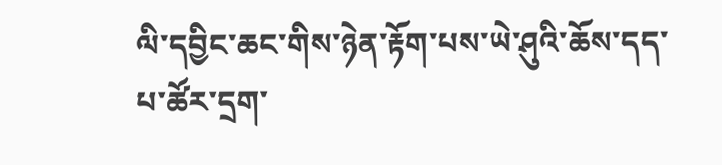ལི་དབྱིང་ཆང་གིས་ཉེན་རྟོག་པས་ཡེ་ཤུའི་ཆོས་དད་པ་ཚོར་དྲག་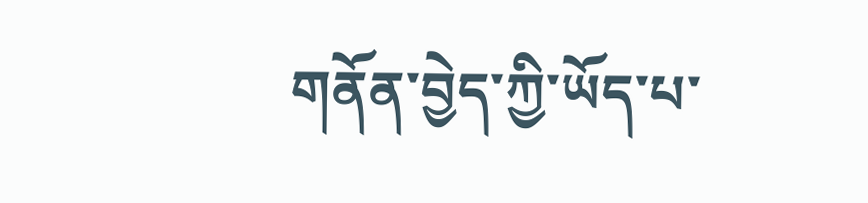གནོན་བྱེད་ཀྱི་ཡོད་པ་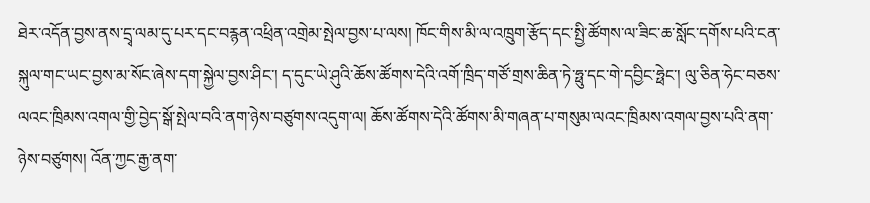ཐེར་འདོན་བྱས་ནས་དྲྭ་ལམ་དུ་པར་དང་བརྙན་འཕྲིན་འགྲེམ་སྤེལ་བྱས་པ་ལས། ཁོང་གིས་མི་ལ་འཁྲུག་རྩོད་དང་སྤྱི་ཚོགས་ལ་ཟིང་ཆ་སློང་དགོས་པའི་ངན་སྐུལ་གང་ཡང་བྱས་མ་སོང་ཞེས་དག་སྐྱེལ་བྱས་ཤིང་། ད་དུང་ཡེ་ཤུའི་ཆོས་ཚོགས་དེའི་འགོ་ཁྲིད་གཙོ་གྲས་ཆིན་ཏེ་ཧྥུ་དང་གེ་དབྱིང་ཧྥེང་། ལུ་ཅིན་ཧེང་བཅས་ལའང་ཁྲིམས་འགལ་གྱི་བྱེད་སྒོ་སྤེལ་བའི་ནག་ཉེས་བཙུགས་འདུག་ལ། ཆོས་ཚོགས་དེའི་ཚོགས་མི་གཞན་པ་གསུམ་ལའང་ཁྲིམས་འགལ་བྱས་པའི་ནག་ཉེས་བཙུགས། འོན་ཀྱང་རྒྱ་ནག་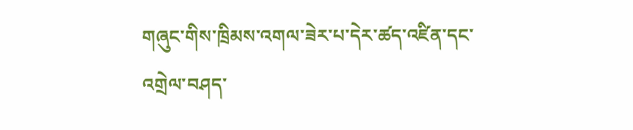གཞུང་གིས་ཁྲིམས་འགལ་ཟེར་པ་དེར་ཚད་འཛིན་དང་འགྲེལ་བཤད་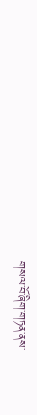གསལ་བོ་ཞིག་གཏན་ནས་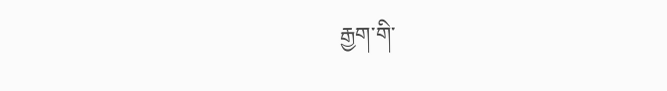རྒྱག་གི་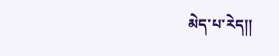མེད་པ་རེད།།